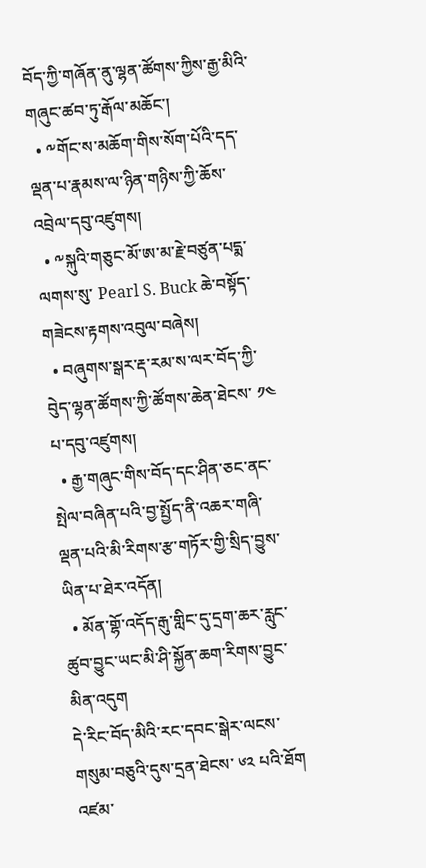བོད་ཀྱི་གཞོན་ནུ་ལྷན་ཚོགས་ཀྱིས་རྒྱ་མིའི་གཞུང་ཚབ་ཏུ་རྒོལ་མཆོང་།
  • ༸གོང་ས་མཆོག་གིས་སོག་པོའི་དད་ལྡན་པ་རྣམས་ལ་ཉིན་གཉིས་ཀྱི་ཆོས་འབྲེལ་དབུ་འཛུགས།
  • ༸སྐུའི་གཅུང་མོ་ཨ་མ་རྗེ་བཙུན་པདྨ་ལགས་སུ་ Pearl S. Buck ཆེ་བསྟོད་གཟེངས་རྟགས་འབུལ་བཞེས།
  • བཞུགས་སྒར་རྡ་རམ་ས་ལར་བོད་ཀྱི་བེུད་ལྷན་ཚོགས་ཀྱི་ཚོགས་ཆེན་ཐེངས་ ༡༤ པ་དབུ་འཛུགས།
  • རྒྱ་གཞུང་གིས་བོད་དང་ཤིན་ཅང་ནང་སྤེལ་བཞིན་པའི་བྱ་སྤྱོད་ནི་འཆར་གཞི་ལྡན་པའི་མི་རིགས་རྩ་གཏོར་གྱི་སྲིད་བྱུས་ཡིན་པ་ཐེར་འདོན།
  • མོན་གྷོ་འདོད་རྒུ་གླིང་དུ་དྲག་ཆར་རླུང་ཚུབ་བྱུང་ཡང་མི་ཤི་སྐྱོན་ཆག་རིགས་བྱུང་མིན་འདུག
དེ་རིང་བོད་མིའི་རང་དབང་སྒེར་ལངས་གསུམ་བཅུའི་དུས་དྲན་ཐེངས་ ༦༢ པའི་ཐོག  འཛམ་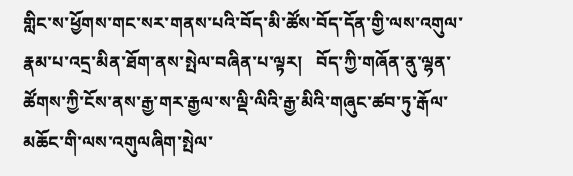གླིང་ས་ཕྱོགས་གང་སར་གནས་པའི་བོད་མི་ཚོས་བོད་དོན་གྱི་ལས་འགུལ་རྣམ་པ་འདྲ་མིན་ཐོག་ནས་སྤེལ་བཞིན་པ་ལྟར།   བོད་ཀྱི་གཞོན་ནུ་ལྷན་ཚོགས་ཀྱི་ངོས་ནས་རྒྱ་གར་རྒྱལ་ས་ལྡི་ལིའི་རྒྱ་མིའི་གཞུང་ཚབ་ཏུ་རྒོལ་མཆོང་གི་ལས་འགུལཞིག་སྤེལ་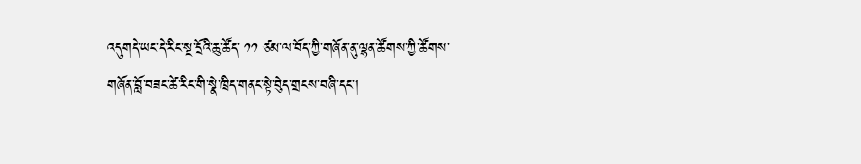འདུགདེ་ཡང་དེ་རིང་སྔ་དྲོའི་ཆུ་ཚོད་ ༡༡ ཙམ་ལ་བོད་ཀྱི་གཞོན་ནུ་ལྷན་ཚོགས་ཀྱི་ཚོགས་གཞོན་བློ་བཟང་ཚེ་རིང་གི་སྣེ་ཁྲིད་གནང་སྟེ་བེུད་གྲངས་བཞི་དང་།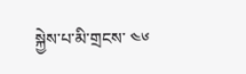སྐྱེས་པ་མི་གྲངས་ ༤༦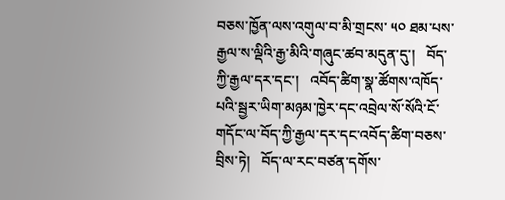བཅས་ཁྱོན་ལས་འགུལ་བ་མི་གྲངས་ ༥༠ ཐམ་པས་རྒྱལ་ས་ལྡིའི་རྒྱ་མིའི་གཞུང་ཚབ་མདུན་དུ་།   བོད་ཀྱི་རྒྱལ་དར་དང་།   འབོད་ཚིག་སྣ་ཚོགས་འཁོད་པའི་སྦྱར་ཡིག་མཉམ་ཁྱེར་དང་འབྲེལ་སོ་སོའི་ངོ་གདོང་ལ་བོད་ཀྱི་རྒྱལ་དར་དང་འབོད་ཚིག་བཅས་བྲིས་ཏེ།   བོད་ལ་རང་བཙན་དགོས་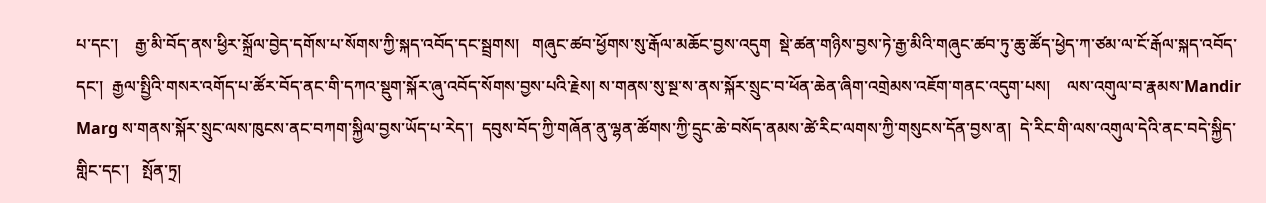པ་དང་།    རྒྱ་མི་བོད་ནས་ཕྱིར་སྐྲོལ་བྱེད་དགོས་པ་སོགས་ཀྱི་སྐད་འབོད་དང་སྦྲགས།   གཞུང་ཚབ་ཕྱོགས་སུ་རྒོལ་མཆོང་བྱས་འདུག  སྡེ་ཚན་གཉིས་བྱས་ཏེ་རྒྱ་མིའི་གཞུང་ཚབ་ཏུ་ཆུ་ཚོད་ཕྱེད་ཀ་ཙམ་ལ་ངོ་རྒོལ་སྐད་འབོད་དང་།  རྒྱལ་སྤྱིའི་གསར་འགོད་པ་ཚོར་བོད་ནང་གི་དཀའ་སྡུག་སྐོར་ཞུ་འབོད་སོགས་བྱས་པའི་རྗེས། ས་གནས་སུ་སྔ་ས་ནས་སྐོར་སྲུང་བ་ཕོན་ཆེན་ཞིག་འགྲེམས་འཇོག་གནང་འདུག་པས།    ལས་འགུལ་བ་རྣམས་Mandir Marg ས་གནས་སྐོར་སྲུང་ལས་ཁུངས་ནང་བཀག་སྐྱིལ་བྱས་ཡོད་པ་རེད་།  དབུས་བོད་ཀྱི་གཞོན་ནུ་ལྷན་ཚོགས་ཀྱི་དྲུང་ཆེ་བསོད་ནམས་ཚེ་རིང་ལགས་ཀྱི་གསུངས་དོན་བྱས་ན།  དེ་རིང་གི་ལས་འགུལ་དེའི་ནང་བདེ་སྐྱིད་གླིང་དང་།   སྤོན་ཏྲ།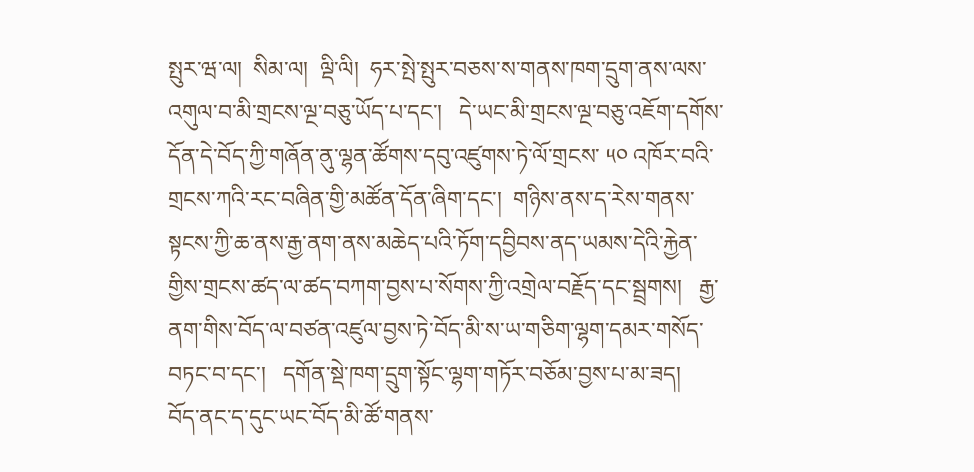སྤུར་ཝ་ལ།  སིམ་ལ།  ལྡི་ལི།  ཧར་སྤེ་སྤུར་བཅས་ས་གནས་ཁག་དྲུག་ནས་ལས་འགུལ་བ་མི་གྲངས་ལྔ་བཅུ་ཡོད་པ་དང་།   དེ་ཡང་མི་གྲངས་ལྔ་བཅུ་འཇོག་དགོས་དོན་དེ་བོད་ཀྱི་གཞོན་ནུ་ལྷན་ཚོགས་དབུ་འཛུགས་ཏེ་ལོ་གྲངས་ ༥༠ འཁོར་བའི་གྲངས་ཀའི་རང་བཞིན་གྱི་མཚོན་དོན་ཞིག་དང་།  གཉིས་ནས་ད་རེས་གནས་སྟངས་ཀྱི་ཆ་ནས་རྒྱ་ནག་ནས་མཆེད་པའི་ཏོག་དབྱིབས་ནད་ཡམས་དེའི་རྐྱེན་གྱིས་གྲངས་ཚད་ལ་ཚད་བཀག་བྱས་པ་སོགས་ཀྱི་འགྲེལ་བརྗོད་དང་སྦྲགས།   རྒྱ་ནག་གིས་བོད་ལ་བཙན་འཛུལ་བྱས་ཏེ་བོད་མི་ས་ཡ་གཅིག་ལྷག་དམར་གསོད་བཏང་བ་དང་།   དགོན་སྡེ་ཁག་དྲུག་སྟོང་ལྷག་གཏོར་བཅོམ་བྱས་པ་མ་ཟད།   བོད་ནང་ད་དུང་ཡང་བོད་མི་ཚོ་གནས་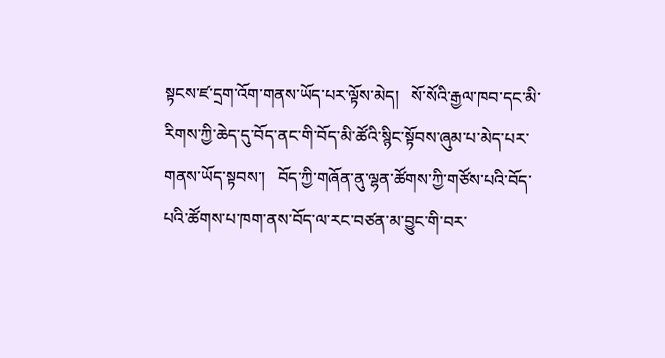སྟངས་ཛ་དྲག་འོག་གནས་ཡོད་པར་ལྟོས་མེད།   སོ་སོའི་རྒྱལ་ཁབ་དང་མི་རིགས་ཀྱི་ཆེད་དུ་བོད་ནང་གི་བོད་མི་ཚོའི་སྙིང་སྟོབས་ཞུམ་པ་མེད་པར་གནས་ཡོད་སྟབས་།   བོད་ཀྱི་གཞོན་ནུ་ལྷན་ཚོགས་ཀྱི་གཙོས་པའི་བོད་པའི་ཚོགས་པ་ཁག་ནས་བོད་ལ་རང་བཙན་མ་བྱུང་གི་བར་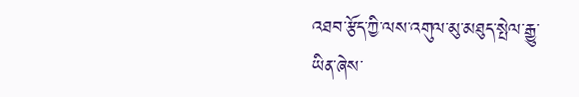འཐབ་རྩོད་ཀྱི་ལས་འགུལ་མུ་མཐུད་སྤེལ་རྒྱུ་ཡིན་ཞེས་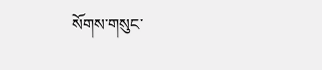སོགས་གསུང་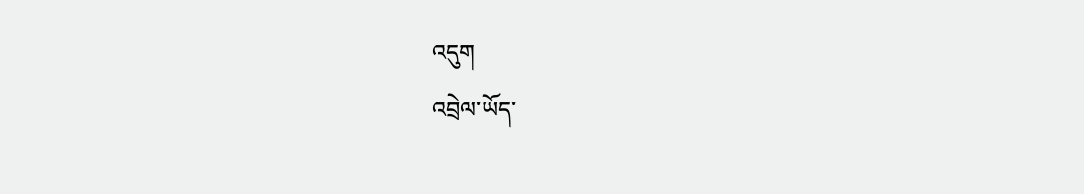འདུག
འབྲེལ་ཡོད་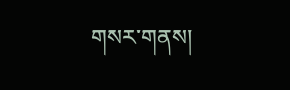གསར་གནས།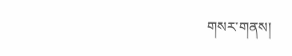གསར་གནས།